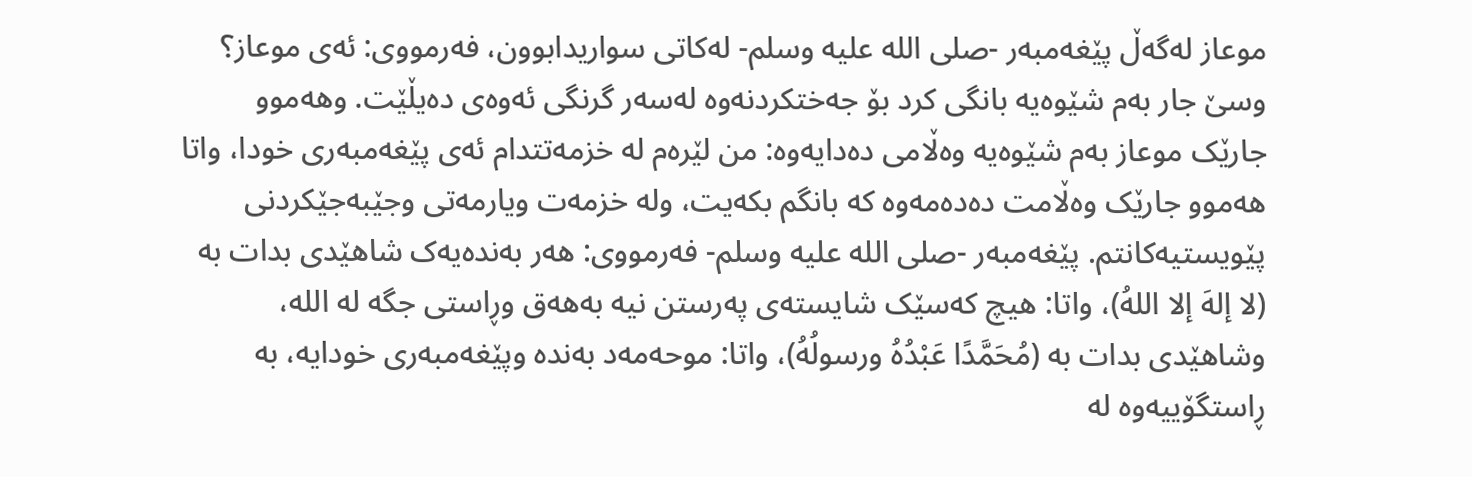موعاز لەگەڵ پێغەمبەر -صلى اللە علیە وسلم- لەکاتی سواریدابوون، فەرمووی: ئەی موعاز؟ وسێ جار بەم شێوەیە بانگی کرد بۆ جەختکردنەوە لەسەر گرنگی ئەوەى دەیڵێت. وهەموو جارێک موعاز بەم شێوەیە وەڵامی دەدایەوە: من لێرەم لە خزمەتتدام ئەی پێغەمبەری خودا، واتا هەموو جارێک وەڵامت دەدەمەوە کە بانگم بکەیت، ولە خزمەت ویارمەتی وجێبەجێکردنی پێویستیەکانتم. پێغەمبەر -صلى اللە علیە وسلم- فەرمووی: هەر بەندەیەک شاهێدی بدات بە (لا إلهَ إلا اللهُ)، واتا: هیچ کەسێک شایستەى پەرستن نیە بەهەق وڕاستی جگە لە الله، وشاهێدی بدات بە (مُحَمَّدًا عَبْدُهُ ورسولُهُ)، واتا: موحەمەد بەندە وپێغەمبەری خودایە، بە ڕاستگۆییەوە لە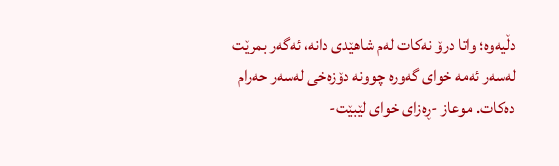دڵیەوە؛ واتا درۆ نەکات لەم شاهێدی دانە، ئەگەر بمرێت لەسەر ئەمە خواى گەورە چوونە دۆزەخی لەسەر حەرام دەکات. موعاز -ڕەزاى خواى لێبێت-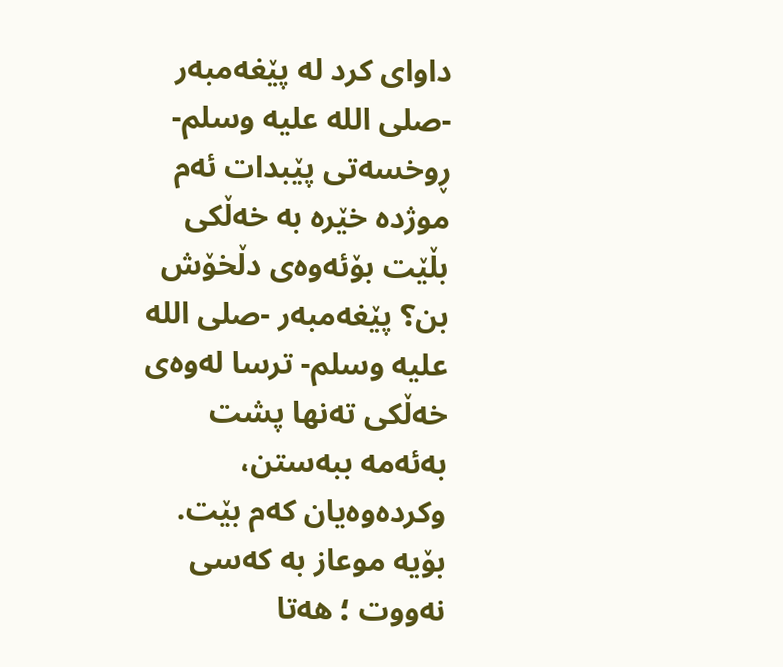داوای کرد لە پێغەمبەر -صلى اللە علیە وسلم- ڕوخسەتی پێبدات ئەم موژدە خێرە بە خەڵکی بڵێت بۆئەوەی دڵخۆش بن؟ پێغەمبەر -صلى اللە علیە وسلم- ترسا لەوەى خەڵکی تەنها پشت بەئەمە ببەستن، وکردەوەیان کەم بێت. بۆیە موعاز بە کەسی نەووت ؛ هەتا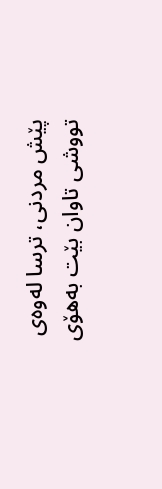پێش مردنی، ترسا لەوەى تووشی تاوان بێت بەهۆی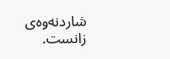شاردنەوەى زانست.